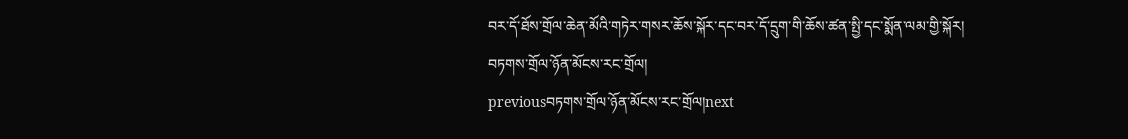བར་དོ་ཐོས་གྲོལ་ཆེན་མོའི་གཏེར་གསར་ཆོས་སྐོར་དང་བར་དོ་དྲུག་གི་ཆོས་ཚན་སྤྱི་དང་སྨོན་ལམ་གྱི་སྐོར།
བཏགས་གྲོལ་ཉོན་མོངས་རང་གྲོལ།
previousབཏགས་གྲོལ་ཉོན་མོངས་རང་གྲོལ།next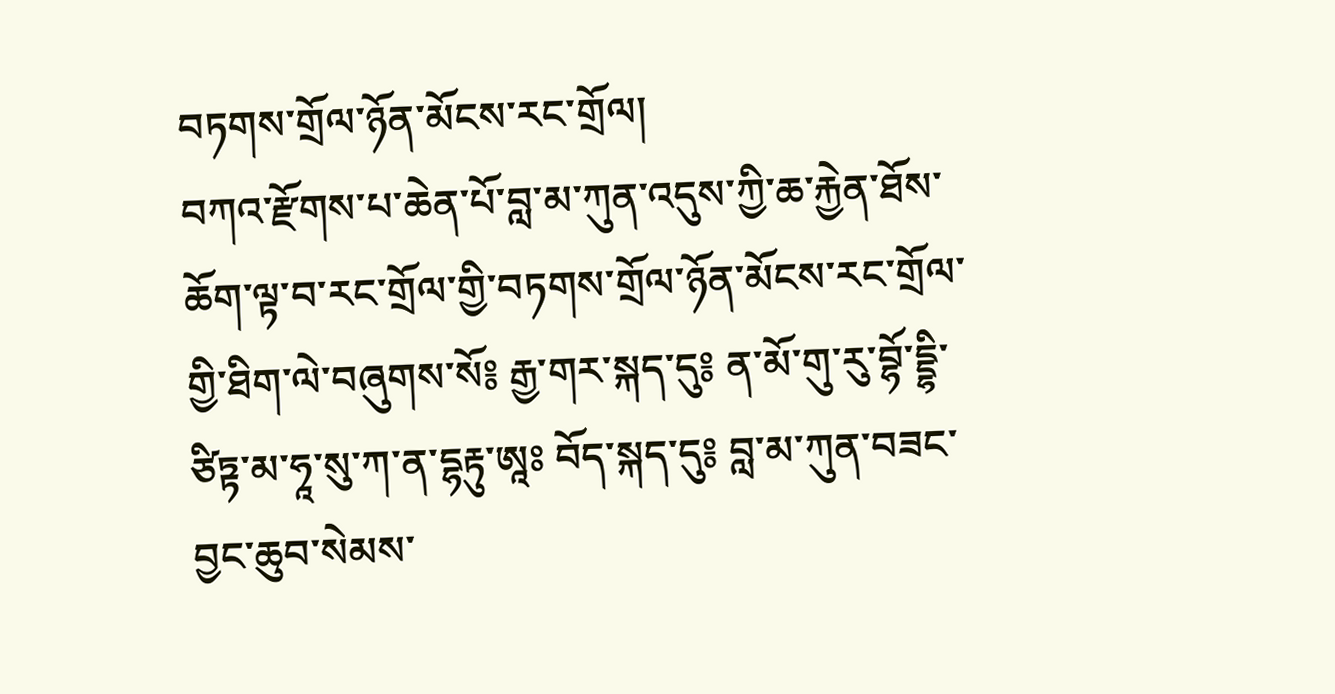བཏགས་གྲོལ་ཉོན་མོངས་རང་གྲོལ།
བཀའ་རྫོགས་པ་ཆེན་པོ་བླ་མ་ཀུན་འདུས་ཀྱི་ཆ་རྐྱེན་ཐོས་ཆོག་ལྟ་བ་རང་གྲོལ་གྱི་བཏགས་གྲོལ་ཉོན་མོངས་རང་གྲོལ་གྱི་ཐིག་ལེ་བཞུགས་སོ༔ རྒྱ་གར་སྐད་དུ༔ ན་མོ་གུ་རུ་བྷོ་དྡྷི་ཙིཏྟ་མ་ཧཱ་སུ་ཀ་ན་དྷརྟུ་ཨཱཿ བོད་སྐད་དུ༔ བླ་མ་ཀུན་བཟང་བྱང་ཆུབ་སེམས་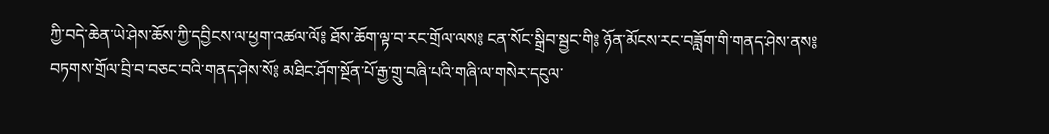ཀྱི་བདེ་ཆེན་ཡེ་ཤེས་ཆོས་ཀྱི་དབྱིངས་ལ་ཕྱག་འཚལ་ལོ༔ ཐོས་ཆོག་ལྟ་བ་རང་གྲོལ་ལས༔ ངན་སོང་སྒྲིབ་སྦྱང་གི༔ ཉོན་མོངས་རང་བཟློག་གི་གནད་ཤེས་ནས༔ བཏགས་གྲོལ་བྲི་བ་བཅང་བའི་གནད་ཤེས་སོ༔ མཐིང་ཤོག་སྔོན་པོ་རྒྱ་གྲུ་བཞི་པའི་གཞི་ལ་གསེར་དངུལ་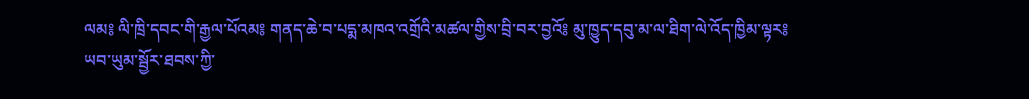ལམ༔ ལི་ཁྲི་དབང་གི་རྒྱལ་པོའམ༔ གནད་ཆེ་བ་པདྨ་མཁའ་འགྲོའི་མཚལ་གྱིས་བྲི་བར་བྱའོ༔ མུ་ཁྱུད་དབུ་མ་ལ་ཐིག་ལེ་འོད་ཁྱིམ་ལྟར༔
ཡབ་ཡུམ་སྦྱོར་ཐབས་ཀྱི་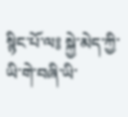སྙིང་པོ་ལ༔ སྐྱེ་མེད་ཀྱི་ཡི་གེ་བཞི་ཡི་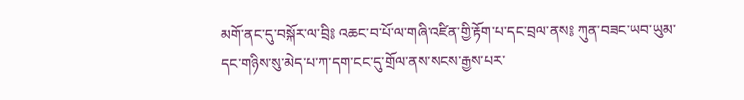མགོ་ནང་དུ་བསྐོར་ལ་བྲི༔ འཆང་བ་པོ་ལ་གཞི་འཛིན་གྱི་རྟོག་པ་དང་བྲལ་ནས༔ ཀུན་བཟང་ཡབ་ཡུམ་དང་གཉིས་སུ་མེད་པ་ཀ་དག་ངང་དུ་གྲོལ་ནས་སངས་རྒྱས་པར་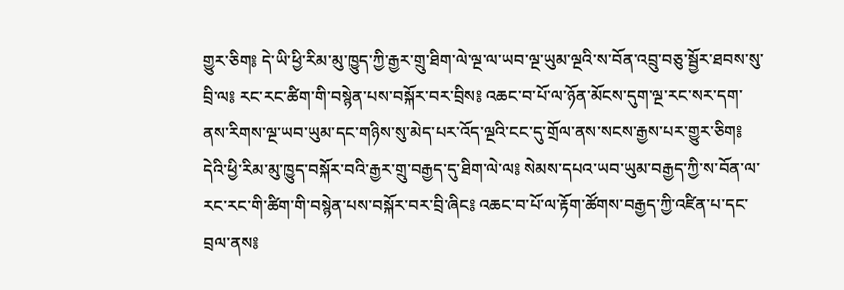གྱུར་ཅིག༔ དེ་ཡི་ཕྱི་རིམ་མུ་ཁྱུད་ཀྱི་རྒྱར་གྲུ་ཐིག་ལེ་ལྔ་ལ་ཡབ་ལྔ་ཡུམ་ལྔའི་ས་བོན་འབྲུ་བཅུ་སྦྱོར་ཐབས་སུ་བྲི་ལ༔ རང་རང་ཚིག་གི་བསྙེན་པས་བསྐོར་བར་བྲིས༔ འཆང་བ་པོ་ལ་ཉོན་མོངས་དུག་ལྔ་རང་སར་དག་ནས་རིགས་ལྔ་ཡབ་ཡུམ་དང་གཉིས་སུ་མེད་པར་འོད་ལྔའི་ངང་དུ་གྲོལ་ནས་སངས་རྒྱས་པར་གྱུར་ཅིག༔ དེའི་ཕྱི་རིམ་མུ་ཁྱུད་བསྐོར་བའི་རྒྱར་གྲུ་བརྒྱད་དུ་ཐིག་ལེ་ལ༔ སེམས་དཔའ་ཡབ་ཡུམ་བརྒྱད་ཀྱི་ས་བོན་ལ་རང་རང་གི་ཚིག་གི་བསྙེན་པས་བསྐོར་བར་བྲི་ཞིང༔ འཆང་བ་པོ་ལ་རྟོག་ཚོགས་བརྒྱད་ཀྱི་འཛིན་པ་དང་བྲལ་ནས༔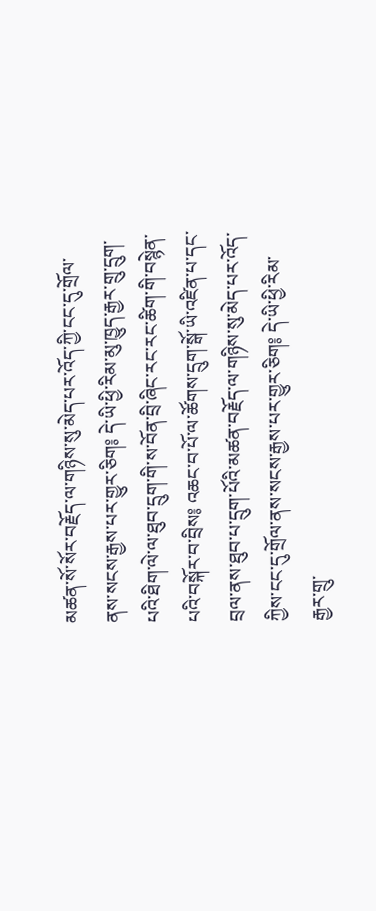མཚན་སོ་སོར་བརྗོད་ལ་གཉིས་སུ་མེད་པར་འོད་ཀྱི་ངང་དུ་གྲོལ་ནས་སངས་རྒྱས་པར་གྱུར་ཅིག༔ དེ་ཡི་ཕྱི་རིམ་མུ་ཁྱུད་རྒྱར་གྲུ་དྲུག་པའི་ཐིག་ལེ་ལ་ཐུབ་དྲུག་གི་ས་བོན་བྲི་ཞིང་རང་རང་ཚིག་གི་བསྙེན་པའི་བསྐོར་བ་བྲིས༔ འཆང་བ་པོ་ལ་ཚོགས་དྲུག་སྒོ་ཡི་འཛིན་པ་དང་བྲལ་ནས་ཐུབ་པ་དྲུག་པོའི་མཚན་བརྗོད་ལ་གཉིས་སུ་མེད་པར་འོད་ཀྱིས་ངང་དུ་གྲོལ་ནས་སངས་རྒྱས་པར་གྱུར་ཅིག༔ དེ་ཡི་ཕྱི་རིམ་རྒྱར་གྲུ་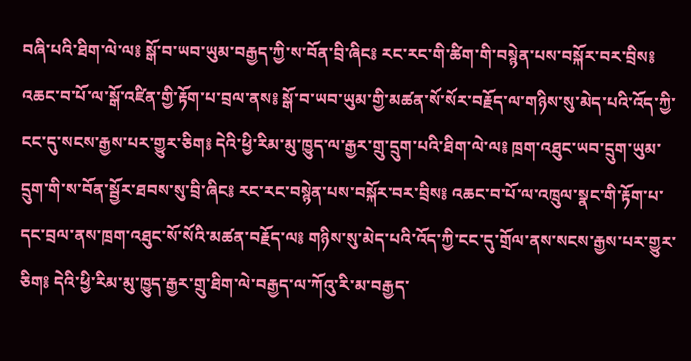བཞི་པའི་ཐིག་ལེ་ལ༔ སྒོ་བ་ཡབ་ཡུམ་བརྒྱད་ཀྱི་ས་བོན་བྲི་ཞིང༔ རང་རང་གི་ཚིག་གི་བསྙེན་པས་བསྐོར་བར་བྲིས༔ འཆང་བ་པོ་ལ་སྒོ་འཛིན་གྱི་རྟོག་པ་བྲལ་ནས༔ སྒོ་བ་ཡབ་ཡུམ་གྱི་མཚན་སོ་སོར་བརྗོད་ལ་གཉིས་སུ་མེད་པའི་འོད་ཀྱི་ངང་དུ་སངས་རྒྱས་པར་གྱུར་ཅིག༔ དེའི་ཕྱི་རིམ་མུ་ཁྱུད་ལ་རྒྱར་གྲུ་དྲུག་པའི་ཐིག་ལེ་ལ༔ ཁྲག་འཐུང་ཡབ་དྲུག་ཡུམ་དྲུག་གི་ས་བོན་སྦྱོར་ཐབས་སུ་བྲི་ཞིང༔ རང་རང་བསྙེན་པས་བསྐོར་བར་བྲིས༔ འཆང་བ་པོ་ལ་འཁྲུལ་སྣང་གི་རྟོག་པ་དང་བྲལ་ནས་ཁྲག་འཐུང་སོ་སོའི་མཚན་བརྗོད་ལ༔ གཉིས་སུ་མེད་པའི་འོད་ཀྱི་ངང་དུ་གྲོལ་ནས་སངས་རྒྱས་པར་གྱུར་ཅིག༔ དེའི་ཕྱི་རིམ་མུ་ཁྱུད་རྒྱར་གྲུ་ཐིག་ལེ་བརྒྱད་ལ་ཀོའུ་རི་མ་བརྒྱད་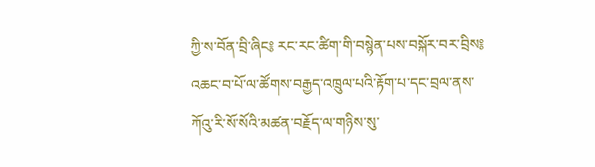ཀྱི་ས་བོན་བྲི་ཞིང༔ རང་རང་ཚིག་གི་བསྙེན་པས་བསྐོར་བར་བྲིས༔ འཆང་བ་པོ་ལ་ཚོགས་བརྒྱད་འཁྲུལ་པའི་རྟོག་པ་དང་བྲལ་ནས་ཀོའུ་རི་སོ་སོའི་མཚན་བརྗོད་ལ་གཉིས་སུ་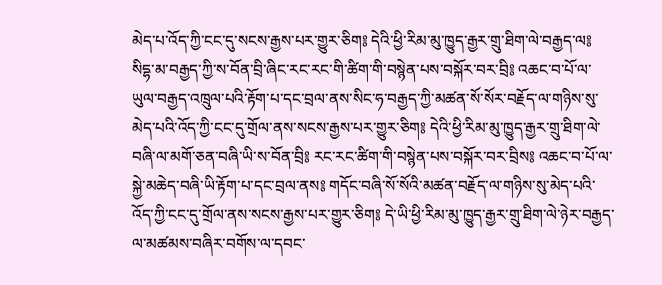མེད་པ་འོད་ཀྱི་ངང་དུ་སངས་རྒྱས་པར་གྱུར་ཅིག༔ དེའི་ཕྱི་རིམ་མུ་ཁྱུད་རྒྱར་གྲུ་ཐིག་ལེ་བརྒྱད་ལ༔ སིདྷ་མ་བརྒྱད་ཀྱི་ས་བོན་བྲི་ཞིང་རང་རང་གི་ཚིག་གི་བསྙེན་པས་བསྐོར་བར་བྲི༔ འཆང་བ་པོ་ལ་ཡུལ་བརྒྱད་འཁྲུལ་པའི་རྟོག་པ་དང་བྲལ་ནས་སིང་ཧ་བརྒྱད་ཀྱི་མཚན་སོ་སོར་བརྗོད་ལ་གཉིས་སུ་མེད་པའི་འོད་ཀྱི་ངང་དུ་གྲོལ་ནས་སངས་རྒྱས་པར་གྱུར་ཅིག༔ དེའི་ཕྱི་རིམ་མུ་ཁྱུད་རྒྱར་གྲུ་ཐིག་ལེ་བཞི་ལ་མགོ་ཅན་བཞི་ཡི་ས་བོན་བྲི༔ རང་རང་ཚིག་གི་བསྙེན་པས་བསྐོར་བར་བྲིས༔ འཆང་བ་པོ་ལ་སྐྱེ་མཆེད་བཞི་ཡི་རྟོག་པ་དང་བྲལ་ནས༔ གདོང་བཞི་སོ་སོའི་མཚན་བརྗོད་ལ་གཉིས་སུ་མེད་པའི་འོད་ཀྱི་ངང་དུ་གྲོལ་ནས་སངས་རྒྱས་པར་གྱུར་ཅིག༔ དེ་ཡི་ཕྱི་རིམ་མུ་ཁྱུད་རྒྱར་གྲུ་ཐིག་ལེ་ཉེར་བརྒྱད་ལ་མཚམས་བཞིར་བགོས་ལ་དབང་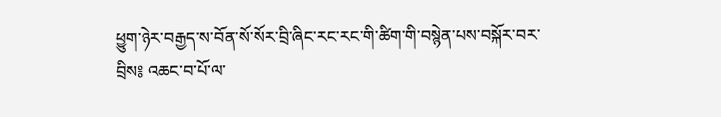ཕྱུག་ཉེར་བརྒྱད་ས་བོན་སོ་སོར་བྲི་ཞིང་རང་རང་གི་ཚིག་གི་བསྙེན་པས་བསྐོར་བར་བྲིས༔ འཆང་བ་པོ་ལ་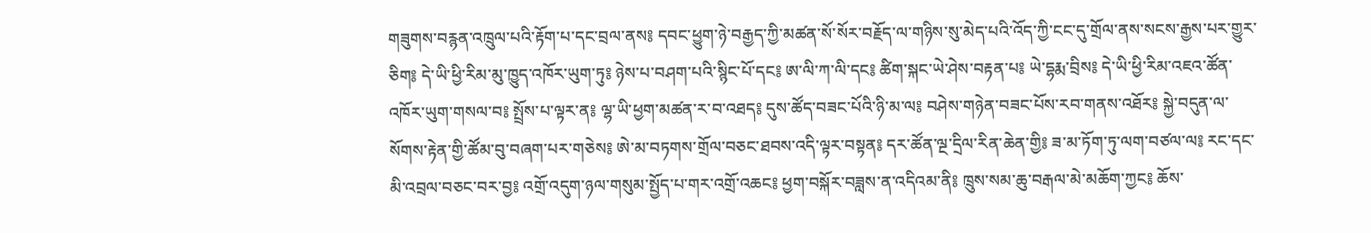གཟུགས་བརྙན་འཁྲུལ་པའི་རྟོག་པ་དང་བྲལ་ནས༔ དབང་ཕྱུག་ཉེ་བརྒྱད་ཀྱི་མཚན་སོ་སོར་བརྗོད་ལ་གཉིས་སུ་མེད་པའི་འོད་ཀྱི་ངང་དུ་གྲོལ་ནས་སངས་རྒྱས་པར་གྱུར་ཅིག༔ དེ་ཡི་ཕྱི་རིམ་མུ་ཁྱུད་འཁོར་ཡུག་ཏུ༔ ཉེས་པ་བཤག་པའི་སྙིང་པོ་དང༔ ཨ་ལི་ཀ་ལི་དང༔ ཚིག་སྐང་ཡེ་ཤེས་བརྟན་པ༔ ཡེ་དྷརྨ་བྲིས༔ དེ་ཡི་ཕྱི་རིམ་འཇའ་ཚོན་འཁོར་ཡུག་གསལ་བ༔ སྤྲོས་པ་ལྟར་ན༔ ལྷ་ཡི་ཕྱག་མཚན་ར་བ་འཐད༔ དུས་ཚོད་བཟང་པོའི་ཉི་མ་ལ༔ བཤེས་གཉེན་བཟང་པོས་རབ་གནས་འཐོར༔ སྐྱེ་བདུན་ལ་སོགས་རྟེན་གྱི་ཚོམ་བུ་བཞག་པར་གཅེས༔ ཨེ་མ་བཏགས་གྲོལ་བཅང་ཐབས་འདི་ལྟར་བསྟན༔ དར་ཚོན་ལྔ་དྲིལ་རིན་ཆེན་གྱི༔ ཟ་མ་ཏོག་ཏུ་ལག་བཙལ་ལ༔ རང་དང་མི་འབྲལ་བཅང་བར་བྱ༔ འགྲོ་འདུག་ཉལ་གསུམ་སྤྱོད་པ་གར་འགྲོ་འཆང༔ ཕྱག་བསྐོར་བཟླས་ན་འདིའམ་ནི༔ ཁྲུས་སམ་ཆུ་བརྒལ་མེ་མཆོག་ཀྱང༔ ཆོས་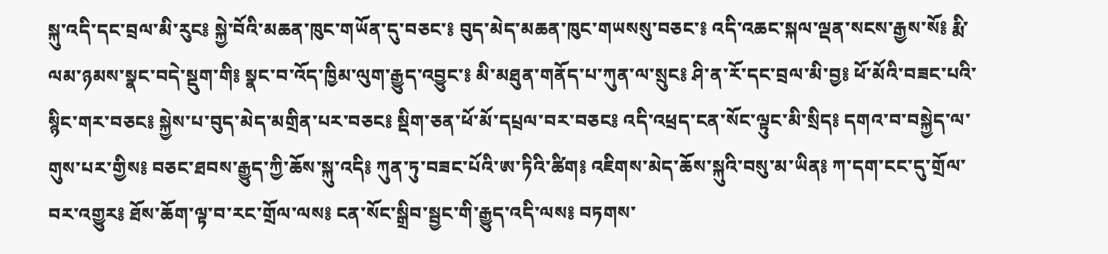སྐུ་འདི་དང་བྲལ་མི་རུང༔ སྐྱེ་བོའི་མཆན་ཁུང་གཡོན་དུ་བཅང་༔ བུད་མེད་མཆན་ཁུང་གཡསསུ་བཅང་༔ འདི་འཆང་སྐལ་ལྡན་སངས་རྒྱས་སོ༔ རྨི་ལམ་ཉམས་སྣང་བདེ་སྡུག་གི༔ སྣང་བ་འོད་ཁྱིམ་ལུག་རྒྱུད་འབྱུང་༔ མི་མཐུན་གནོད་པ་ཀུན་ལ་སྲུང༔ ཤི་ན་རོ་དང་བྲལ་མི་བྱ༔ ཕོ་མོའི་བཟང་པའི་སྙིང་གར་བཅང༔ སྐྱེས་པ་བུད་མེད་མགྲིན་པར་བཅང༔ སྡིག་ཅན་ཕོ་མོ་དཔྲལ་བར་བཅང༔ འདི་འཕྲད་ངན་སོང་ལྟུང་མི་སྲིད༔ དགའ་བ་བསྐྱེད་ལ་གུས་པར་གྱིས༔ བཅང་ཐབས་རྒྱུད་ཀྱི་ཆོས་སྐུ་འདི༔ ཀུན་ཏུ་བཟང་པོའི་ཨ་ཏིའི་ཚིག༔ འཇིགས་མེད་ཆོས་སྐུའི་བསུ་མ་ཡིན༔ ཀ་དག་ངང་དུ་གྲོལ་བར་འགྱུར༔ ཐོས་ཆོག་ལྟ་བ་རང་གྲོལ་ལས༔ ངན་སོང་སྒྲིབ་སྦྱང་གི་རྒྱུད་འདི་ལས༔ བཏགས་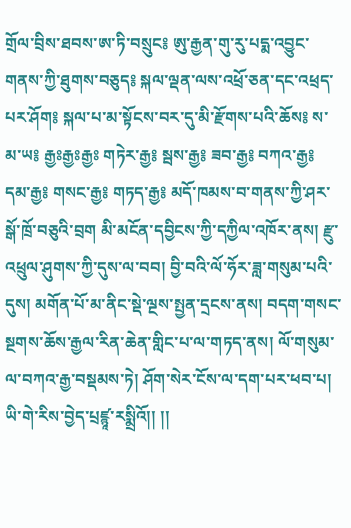གྲོལ་བྲིས་ཐབས་ཨ་ཏི་བསྲུང༔ ཨུ་རྒྱན་གུ་རུ་པདྨ་འབྱུང་གནས་ཀྱི་ཐུགས་བཅུད༔ སྐལ་ལྡན་ལས་འཕྲོ་ཅན་དང་འཕྲད་པར་ཤོག༔ སྐལ་པ་མ་སྟོངས་བར་དུ་མི་རྫོགས་པའི་ཆོས༔ ས་མ་ཡ༔ རྒྱཿརྒྱཿརྒྱཿ གཏེར་རྒྱ༔ སྦས་རྒྱ༔ ཟབ་རྒྱ༔ བཀའ་རྒྱ༔ དམ་རྒྱ༔ གསང་རྒྱ༔ གཏད་རྒྱ༔ མདོ་ཁམས་བ་གནས་ཀྱི་ཤར་སྒོ་ཁྲོ་བཅུའི་བྲག མི་མངོན་དབྱིངས་ཀྱི་དཀྱིལ་འཁོར་ནས། རྫུ་འཕྲུལ་ཤུགས་ཀྱི་དུས་ལ་བབ། བྱི་བའི་ལོ་ཧོར་ཟླ་གསུམ་པའི་དུས། མགོན་པོ་མ་ནིང་སྡེ་ལྔས་སྤྱན་དྲངས་ནས། བདག་གསང་སྔགས་ཆོས་རྒྱལ་རིན་ཆེན་གླིང་པ་ལ་གཏད་ནས། ལོ་གསུམ་ལ་བཀའ་རྒྱ་བསྡམས་ཏེ། ཤོག་སེར་ངོས་ལ་དག་པར་ཕབ་པ། ཡི་གེ་རིས་བྱེད་པྲཛྙཱ་རསྨྲིའོ།། །།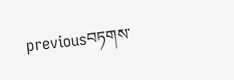previousབཏགས་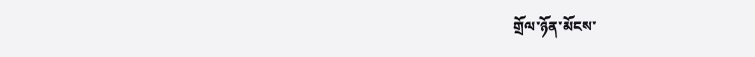གྲོལ་ཉོན་མོངས་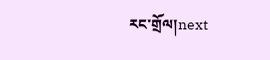རང་གྲོལ།next